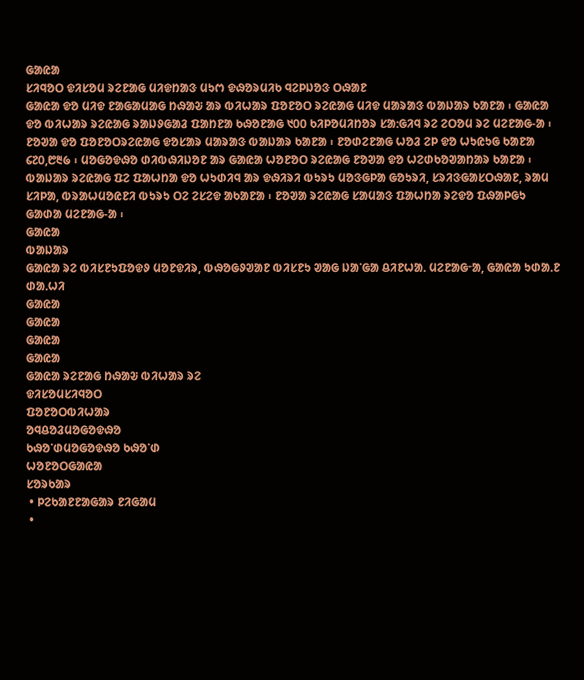ᱜᱟᱭᱟ
ᱥᱤᱧᱚᱛ ᱫᱤᱥᱚᱢ ᱨᱮᱱᱟᱜ ᱢᱤᱫᱴᱟᱝ ᱢᱩᱬ ᱫᱷᱚᱨᱢᱤᱠ ᱧᱮᱞᱡᱚᱝ ᱛᱷᱟᱱ
ᱜᱟᱭᱟ ᱫᱚ ᱢᱤᱫ ᱱᱟᱜᱟᱢᱟᱜ ᱴᱷᱟᱶ ᱟᱨ ᱵᱤᱦᱟᱨ ᱯᱚᱱᱚᱛ ᱨᱮᱭᱟᱜ ᱢᱤᱫ ᱢᱟᱨᱟᱝ ᱵᱟᱡᱟᱨ ᱠᱟᱱᱟ ᱾ ᱜᱟᱭᱟ ᱫᱚ ᱵᱤᱦᱟᱨ ᱨᱮᱭᱟᱜ ᱨᱟᱡᱽᱜᱟᱲ ᱯᱟᱴᱱᱟ ᱠᱷᱚᱱᱟᱜ ᱑᱐᱐ ᱠᱤᱞᱚᱢᱤᱴᱚᱨ ᱥᱟᱺᱜᱤᱧ ᱨᱮ ᱮᱛᱚᱢ ᱨᱮ ᱢᱮᱱᱟᱜ-ᱟ ᱾ ᱱᱚᱣᱟ ᱫᱚ ᱯᱚᱱᱚᱛᱨᱮᱭᱟᱜ ᱫᱚᱥᱟᱨ ᱢᱟᱨᱟᱝ ᱵᱟᱡᱟᱨ ᱠᱟᱱᱟ ᱾ ᱱᱚᱰᱮᱱᱟᱜ ᱦᱚᱲ ᱮᱞ ᱫᱚ ᱦᱩᱭᱩᱜ ᱠᱟᱱᱟ ᱔᱗᱐,᱘᱓᱙ ᱾ ᱢᱚᱜᱚᱫᱷᱚ ᱰᱤᱵᱷᱤᱡᱚᱱ ᱟᱨ ᱜᱟᱭᱟ ᱦᱚᱱᱚᱛ ᱨᱮᱭᱟᱜ ᱱᱚᱣᱟ ᱫᱚ ᱦᱮᱰᱠᱚᱣᱟᱴᱟᱨ ᱠᱟᱱᱟ ᱾ ᱵᱟᱡᱟᱨ ᱨᱮᱭᱟᱜ ᱯᱮ ᱯᱟᱦᱴᱟ ᱫᱚ ᱦᱩᱰᱤᱧ ᱟᱨ ᱫᱷᱤᱨᱤ ᱵᱩᱨᱩ ᱢᱚᱝᱜᱞᱟ ᱜᱚᱩᱨᱤ, ᱥᱨᱤᱝᱜᱟᱥᱛᱷᱟᱱ, ᱨᱟᱢ ᱥᱤᱞᱟ, ᱵᱨᱟᱦᱢᱚᱭᱱᱤ ᱵᱩᱨᱩ ᱛᱮ ᱮᱥᱮᱫ ᱟᱠᱟᱱᱟ ᱾ ᱱᱚᱣᱟ ᱨᱮᱭᱟᱜ ᱥᱟᱢᱟᱝ ᱯᱟᱦᱴᱟ ᱨᱮᱫᱚ ᱯᱷᱟᱞᱜᱩ ᱜᱟᱰᱟ ᱢᱮᱱᱟᱜ-ᱟ ᱾
ᱜᱟᱭᱟ
ᱵᱟᱡᱟᱨ
ᱜᱟᱭᱟ ᱨᱮ ᱵᱤᱥᱱᱩᱯᱚᱫᱽ ᱢᱚᱱᱫᱤᱨ, ᱵᱷᱚᱜᱽᱣᱟᱱ ᱵᱤᱥᱱᱩ ᱣᱟᱜ ᱡᱟᱸᱜᱟ ᱪᱤᱱᱦᱟᱹ ᱢᱮᱱᱟᱜᱼᱟ, ᱜᱟᱭᱟ ᱩᱰᱟᱹᱱ ᱰᱟᱹᱦᱤ
ᱜᱟᱭᱟ
ᱜᱟᱭᱟ
ᱜᱟᱭᱟ
ᱜᱟᱭᱟ
ᱜᱟᱭᱟ ᱨᱮᱱᱟᱜ ᱴᱷᱟᱶ ᱵᱤᱦᱟᱨ ᱨᱮ
ᱫᱤᱥᱚᱢᱥᱤᱧᱚᱛ
ᱯᱚᱱᱚᱛᱵᱤᱦᱟᱨ
ᱚᱧᱪᱚᱲᱢᱚᱜᱚᱫᱷᱚ
ᱠᱷᱚᱸᱰᱢᱚᱜᱚᱫᱷᱚ ᱠᱷᱚᱸᱰ
ᱦᱚᱱᱚᱛᱜᱟᱭᱟ
ᱥᱚᱨᱠᱟᱨ
 • ᱞᱮᱠᱟᱱᱱᱟᱜᱟᱨ ᱱᱤᱜᱟᱢ
 •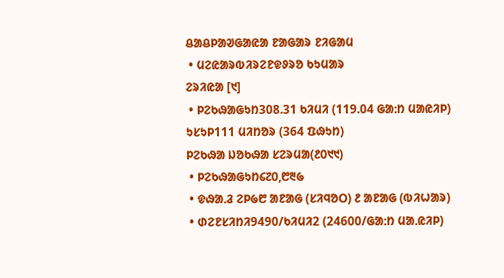ᱪᱟᱪᱞᱟᱣᱜᱟᱭᱟ ᱱᱟᱜᱟᱨ ᱱᱤᱜᱟᱢ
 • ᱢᱮᱭᱟᱨᱵᱤᱨᱮᱱᱫᱽᱨᱚ ᱠᱩᱢᱟᱨ
ᱮᱨᱤᱭᱟ [᱑]
 • ᱞᱮᱠᱷᱟᱜᱩᱴ308.31 ᱠᱤᱢᱤ (119.04 ᱜᱟᱺᱴ ᱢᱟᱭᱤᱞ)
ᱩᱥᱩᱞ111 ᱢᱤᱴᱚᱨ (364 ᱯᱷᱩᱴ)
ᱞᱮᱠᱷᱟ ᱡᱚᱠᱷᱟ ᱥᱮᱨᱢᱟ(᱒᱐᱑᱑)
 • ᱞᱮᱠᱷᱟᱜᱩᱴ᱔᱗᱐,᱘᱓᱙
 • ᱫᱷᱟᱹᱲ ᱮᱞ᱙᱘ ᱟᱱᱟᱜ (ᱥᱤᱧᱚᱛ) ᱒ ᱟᱱᱟᱜ (ᱵᱤᱦᱟᱨ)
 • ᱰᱮᱱᱥᱤᱴᱤ9490/ᱠᱤᱢᱤ2 (24600/ᱜᱟᱺᱴ ᱢᱟᱹᱭᱤᱞ)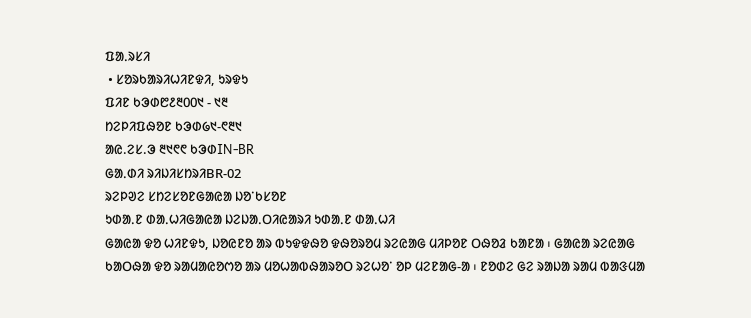ᱯᱟᱹᱨᱥᱤ
 • ᱥᱚᱨᱠᱟᱨᱤᱦᱤᱱᱫᱤ, ᱩᱨᱫᱩ
ᱯᱤᱱ ᱠᱳᱰ᱘᱒᱓᱐᱐᱑ - ᱑᱓
ᱴᱮᱞᱤᱯᱷᱚᱱ ᱠᱳᱰ᱙᱑-᱖᱓᱑
ᱟᱭ.ᱮᱥ.ᱳ ᱓᱑᱖᱖ ᱠᱳᱰIN-BR
ᱜᱟᱹᱰᱤ ᱨᱤᱡᱤᱥᱴᱨᱤBR-02
ᱨᱮᱞᱣᱮ ᱥᱴᱮᱥᱚᱱᱜᱟᱭᱟ ᱡᱚᱸᱠᱥᱚᱱ
ᱩᱰᱟᱹᱱ ᱰᱟᱹᱦᱤᱜᱟᱭᱟ ᱡᱮᱡᱟᱹᱛᱤᱭᱟᱨᱤ ᱩᱰᱟᱹᱱ ᱰᱟᱹᱦᱤ
ᱜᱟᱭᱟ ᱫᱚ ᱦᱤᱱᱫᱩ, ᱡᱚᱭᱱᱚ ᱟᱨ ᱵᱩᱫᱫᱷᱚ ᱫᱷᱚᱨᱚᱢ ᱨᱮᱭᱟᱜ ᱢᱤᱞᱚᱱ ᱛᱷᱚᱲ ᱠᱟᱱᱟ ᱾ ᱜᱟᱭᱟ ᱨᱮᱭᱟᱜ ᱠᱟᱛᱷᱟ ᱫᱚ ᱨᱟᱢᱟᱭᱚᱬᱚ ᱟᱨ ᱢᱚᱦᱟᱵᱷᱟᱨᱚᱛ ᱨᱮᱦᱚᱸ ᱚᱞ ᱢᱮᱱᱟᱜ-ᱟ ᱾ ᱱᱚᱰᱮ ᱜᱮ ᱨᱟᱡᱟ ᱨᱟᱢ ᱵᱟᱝᱢᱟ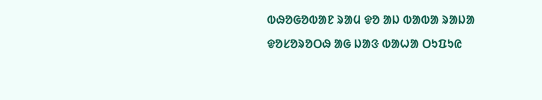ᱵᱷᱚᱜᱚᱵᱟᱱ ᱨᱟᱢ ᱫᱚ ᱟᱡ ᱵᱟᱵᱟ ᱨᱟᱡᱟ ᱫᱚᱥᱚᱨᱚᱛᱷ ᱟᱜ ᱡᱟᱝ ᱵᱟᱦᱟ ᱛᱩᱯᱩᱭ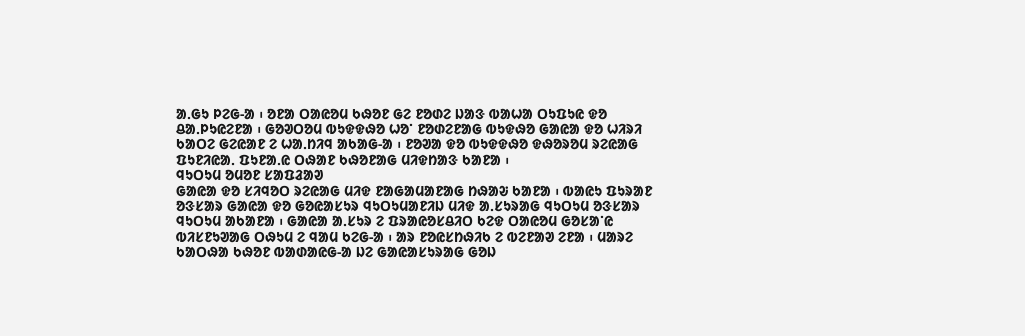ᱟᱹᱜᱩ ᱞᱮᱜ-ᱟ ᱾ ᱚᱱᱟ ᱛᱟᱭᱚᱢ ᱠᱷᱚᱱ ᱜᱮ ᱱᱚᱰᱮ ᱡᱟᱝ ᱵᱟᱦᱟ ᱛᱩᱯᱩᱭ ᱫᱚ ᱪᱟᱹᱞᱩᱭᱮᱱᱟ ᱾ ᱜᱚᱣᱛᱚᱢ ᱵᱩᱫᱫᱷᱚ ᱦᱚᱸ ᱱᱚᱰᱮᱱᱟᱜ ᱵᱩᱫᱷᱚ ᱜᱟᱭᱟ ᱫᱚ ᱦᱤᱨᱤ ᱠᱟᱛᱮ ᱜᱮᱭᱟᱱ ᱮ ᱦᱟᱹᱴᱤᱧ ᱟᱠᱟᱜ-ᱟ ᱾ ᱱᱚᱣᱟ ᱫᱚ ᱵᱩᱫᱫᱷᱚ ᱫᱷᱚᱨᱚᱢ ᱨᱮᱭᱟᱜ ᱯᱩᱱᱤᱭᱟᱹ ᱯᱩᱱᱟᱹᱭ ᱛᱷᱟᱱ ᱠᱷᱚᱱᱟᱜ ᱢᱤᱫᱴᱟᱝ ᱠᱟᱱᱟ ᱾
ᱧᱩᱛᱩᱢ ᱚᱢᱚᱱ ᱥᱟᱯᱲᱟᱣ
ᱜᱟᱭᱟ ᱫᱚ ᱥᱤᱧᱚᱛ ᱨᱮᱭᱟᱜ ᱢᱤᱫ ᱱᱟᱜᱟᱢᱟᱱᱟᱜ ᱴᱷᱟᱶ ᱠᱟᱱᱟ ᱾ ᱵᱟᱭᱩ ᱯᱩᱨᱟᱱ ᱚᱝᱥᱟᱨ ᱜᱟᱭᱟ ᱫᱚ ᱜᱚᱭᱟᱥᱩᱨ ᱧᱩᱛᱩᱢᱟᱱᱤᱡ ᱢᱤᱫ ᱟᱹᱥᱩᱨᱟᱜ ᱧᱩᱛᱩᱢ ᱚᱝᱥᱟᱨ ᱧᱩᱛᱩᱢ ᱟᱠᱟᱱᱟ ᱾ ᱜᱟᱭᱟ ᱟᱹᱥᱩᱨ ᱮ ᱯᱨᱟᱭᱚᱥᱪᱤᱛ ᱠᱮᱫ ᱛᱟᱭᱚᱢ ᱜᱚᱥᱟᱸᱭ ᱵᱤᱥᱱᱩᱣᱟᱜ ᱛᱷᱩᱢ ᱮ ᱧᱟᱢ ᱠᱮᱜ-ᱟ ᱾ ᱟᱨ ᱱᱚᱭᱥᱴᱷᱤᱠ ᱮ ᱵᱮᱱᱟᱣ ᱮᱱᱟ ᱾ ᱢᱟᱨᱮ ᱠᱟᱛᱷᱟ ᱠᱷᱚᱱ ᱵᱟᱰᱟᱭᱜ-ᱟ ᱡᱮ ᱜᱟᱭᱟᱥᱩᱨᱟᱜ ᱜᱚᱡ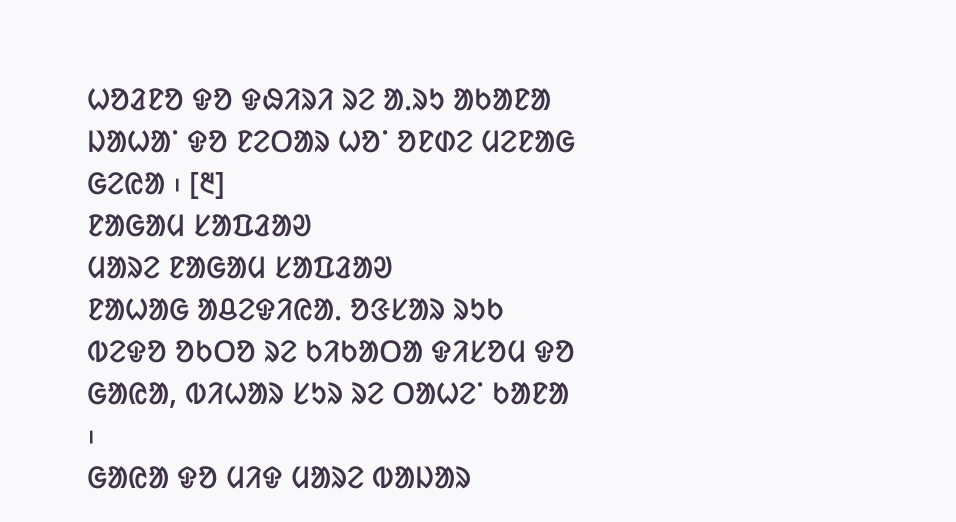ᱦᱚᱲᱱᱚ ᱫᱚ ᱫᱷᱤᱨᱤ ᱨᱮ ᱟᱹᱨᱩ ᱟᱠᱟᱱᱟ ᱡᱟᱦᱟᱸ ᱫᱚ ᱱᱮᱛᱟᱨ ᱦᱚᱸ ᱚᱱᱰᱮ ᱢᱮᱱᱟᱜ ᱜᱮᱭᱟ ᱾ [᱓]
ᱱᱟᱜᱟᱢ ᱥᱟᱯᱲᱟᱣ
ᱢᱟᱨᱮ ᱱᱟᱜᱟᱢ ᱥᱟᱯᱲᱟᱣ
ᱱᱟᱦᱟᱜ ᱟᱪᱮᱫᱤᱭᱟᱹ ᱚᱝᱥᱟᱨ ᱨᱩᱠ ᱵᱮᱫᱚ ᱚᱠᱛᱚ ᱨᱮ ᱠᱤᱠᱟᱛᱟ ᱫᱤᱥᱚᱢ ᱫᱚ ᱜᱟᱭᱟ, ᱵᱤᱦᱟᱨ ᱥᱩᱨ ᱨᱮ ᱛᱟᱦᱮᱸ ᱠᱟᱱᱟ ᱾
ᱜᱟᱭᱟ ᱫᱚ ᱢᱤᱫ ᱢᱟᱨᱮ ᱵᱟᱡᱟᱨ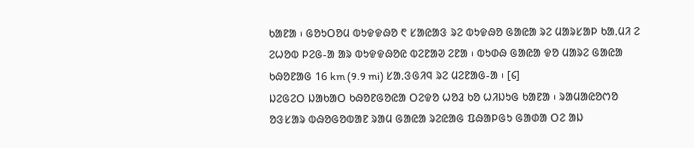ᱠᱟᱱᱟ ᱾ ᱜᱚᱩᱛᱚᱢ ᱵᱩᱫᱫᱷᱚ ᱖ ᱥᱟᱭᱟᱝ ᱨᱮ ᱵᱩᱫᱷᱚ ᱜᱟᱭᱟ ᱨᱮ ᱢᱟᱨᱥᱟᱞ ᱠᱟᱹᱢᱤ ᱮ ᱮᱦᱚᱵ ᱞᱮᱜ-ᱟ ᱟᱨ ᱵᱩᱫᱫᱷᱚᱭ ᱵᱮᱱᱟᱣ ᱮᱱᱟ ᱾ ᱵᱩᱰᱷ ᱜᱟᱭᱟ ᱫᱚ ᱢᱟᱨᱮ ᱜᱟᱭᱟ ᱠᱷᱚᱱᱟᱜ 16 km (9.9 mi) ᱥᱟᱹᱝᱜᱤᱧ ᱨᱮ ᱢᱮᱱᱟᱜ-ᱟ ᱾ [᱔]
ᱡᱮᱜᱮᱛ ᱡᱟᱠᱟᱛ ᱠᱷᱚᱱᱜᱚᱭᱟ ᱛᱮᱫᱚ ᱦᱚᱲ ᱠᱚ ᱦᱤᱡᱩᱜ ᱠᱟᱱᱟ ᱾ ᱨᱟᱢᱟᱭᱚᱬᱚ ᱚᱝᱥᱟᱨ ᱵᱷᱚᱜᱚᱵᱟᱱ ᱨᱟᱢ ᱜᱟᱭᱟ ᱨᱮᱭᱟᱜ ᱯᱷᱟᱞᱜᱩ ᱜᱟᱰᱟ ᱛᱮ ᱟᱡ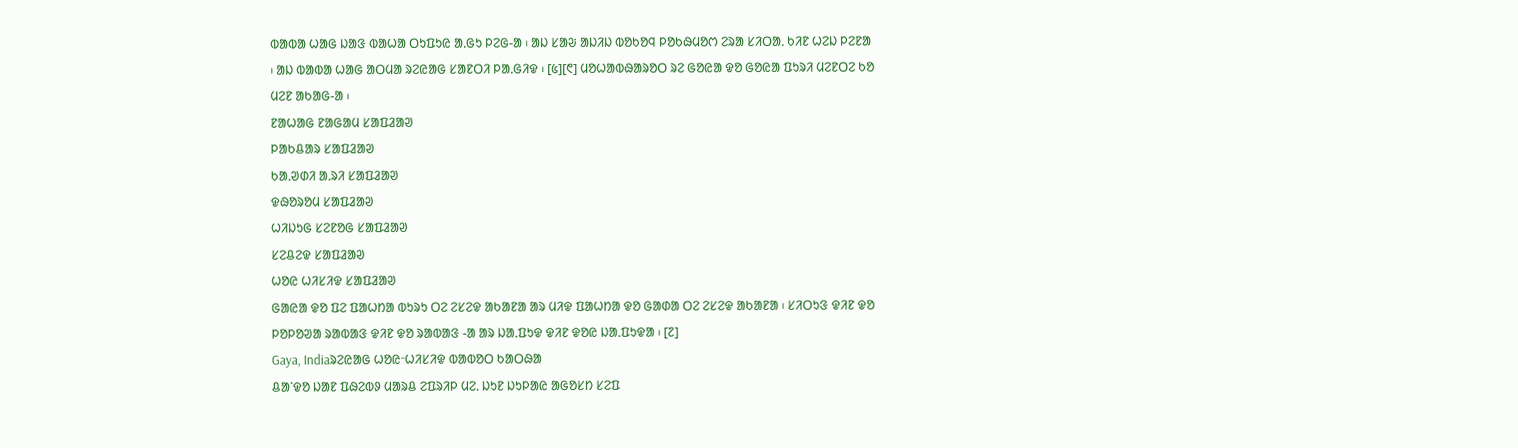ᱵᱟᱵᱟ ᱦᱟᱜ ᱡᱟᱝ ᱵᱟᱦᱟ ᱛᱩᱯᱩᱭ ᱟᱹᱜᱩ ᱞᱮᱜ-ᱟ ᱾ ᱟᱡ ᱥᱟᱶ ᱟᱡᱤᱡ ᱵᱚᱠᱚᱧ ᱞᱚᱠᱷᱢᱚᱬ ᱮᱨᱟ ᱥᱤᱛᱟᱹ ᱠᱤᱱ ᱦᱮᱡ ᱞᱮᱱᱟ ᱾ ᱟᱡ ᱵᱟᱵᱟ ᱦᱟᱜ ᱟᱛᱢᱟ ᱨᱮᱭᱟᱜ ᱥᱟᱱᱛᱤ ᱞᱟᱹᱜᱤᱫ ᱾ [᱕][᱖] ᱢᱚᱦᱟᱵᱷᱟᱨᱚᱛ ᱨᱮ ᱜᱚᱭᱟ ᱫᱚ ᱜᱚᱭᱟ ᱯᱩᱨᱤ ᱢᱮᱱᱛᱮ ᱠᱚ ᱢᱮᱱ ᱟᱠᱟᱜ-ᱟ ᱾
ᱱᱟᱦᱟᱜ ᱱᱟᱜᱟᱢ ᱥᱟᱯᱲᱟᱣ
ᱞᱟᱠᱪᱟᱨ ᱥᱟᱯᱲᱟᱣ
ᱠᱟᱹᱣᱰᱤ ᱟᱹᱨᱤ ᱥᱟᱯᱲᱟᱣ
ᱫᱷᱚᱨᱚᱢ ᱥᱟᱯᱲᱟᱣ
ᱦᱤᱡᱩᱜ ᱥᱮᱱᱚᱜ ᱥᱟᱯᱲᱟᱣ
ᱥᱮᱪᱮᱫ ᱥᱟᱯᱲᱟᱣ
ᱦᱚᱭ ᱦᱤᱥᱤᱫ ᱥᱟᱯᱲᱟᱣ
ᱜᱟᱭᱟ ᱫᱚ ᱯᱮ ᱯᱟᱦᱴᱟ ᱵᱩᱨᱩ ᱛᱮ ᱮᱥᱮᱫ ᱟᱠᱟᱱᱟ ᱟᱨ ᱢᱤᱫ ᱯᱟᱦᱴᱟ ᱫᱚ ᱜᱟᱰᱟ ᱛᱮ ᱮᱥᱮᱫ ᱟᱠᱟᱱᱟ ᱾ ᱥᱤᱛᱩᱝ ᱫᱤᱱ ᱫᱚ ᱞᱚᱞᱚᱣᱟ ᱨᱟᱵᱟᱝ ᱫᱤᱱ ᱫᱚ ᱨᱟᱵᱟᱝ -ᱟ ᱟᱨ ᱡᱟᱹᱯᱩᱫ ᱫᱤᱱ ᱫᱚᱭ ᱡᱟᱹᱯᱩᱫᱟ ᱾ [᱗]
Gaya, Indiaᱨᱮᱭᱟᱜ ᱦᱚᱭᱼᱦᱤᱥᱤᱫ ᱵᱟᱵᱚᱛ ᱠᱟᱛᱷᱟ
ᱪᱟᱸᱫᱚ ᱡᱟᱱ ᱯᱷᱮᱵᱽ ᱢᱟᱨᱪ ᱮᱯᱨᱤᱞ ᱢᱮᱹ ᱡᱩᱱ ᱡᱩᱞᱟᱭ ᱟᱜᱚᱥᱴ ᱥᱮᱯ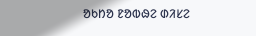ᱚᱠᱴᱚ ᱱᱚᱵᱷᱮ ᱰᱤᱥᱮ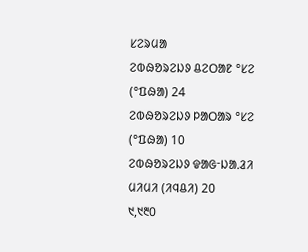ᱥᱮᱨᱢᱟ
ᱮᱵᱷᱚᱨᱮᱡᱽ ᱪᱮᱛᱟᱱ °ᱥᱮ (°ᱯᱷᱟ) 24
ᱮᱵᱷᱚᱨᱮᱡᱽ ᱞᱟᱛᱟᱨ °ᱥᱮ (°ᱯᱷᱟ) 10
ᱮᱵᱷᱚᱨᱮᱡᱽ ᱫᱟᱜᱼᱡᱟᱹᱲᱤ ᱢᱤᱢᱤ (ᱤᱧᱪᱤ) 20
᱑,᱑᱓᱐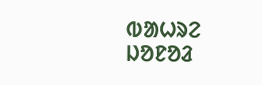ᱵᱟᱦᱨᱮ ᱡᱚᱱᱚᱲ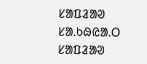ᱥᱟᱯᱲᱟᱣ
ᱥᱟᱹᱠᱷᱭᱟᱹᱛ ᱥᱟᱯᱲᱟᱣ